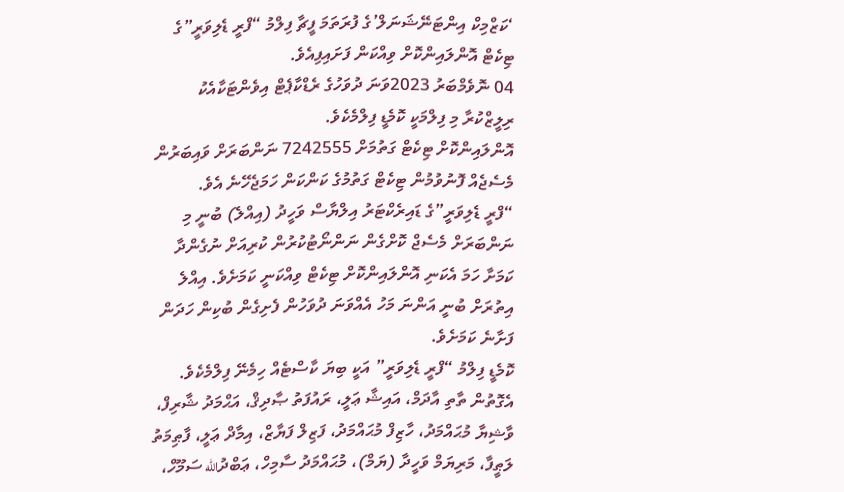‘ކަޒްމިކް އިންޓަނޭޝަނަލް’ގެ ފުރަތަމަ ފީޗާ ފިލްމު “ފްރީ ޑެލިވަރީ”ގެ ޓިކެޓް އޮންލައިންކޮށް ވިއްކަން ފަށައިފިއެވެ.
04 ނޮވެމްބަރު 2023ވަނަ ދުވަހުގެ ރެޑްކާޕެޓް އިވެންޓަކާއެކު ރިލީޒްކުރާ މި ފިލްމަކީ ކޮމެޑީ ފިލްމެކެވެ.
އޮންލައިންކޮށް ޓިކެޓް ގަތުމަށް 7242555 ނަންބަރަށް ވައިބަރުން މެސެޖެއް ފޮނުވުމުން ޓިކެޓް ގަތުމުގެ ކަންކަން ހަމަޖެހޭނެ އެވެ.
“ފްރީ ޑެލިވަރީ”ގެ ޑައިރެކްޓަރު އިލްޔާސް ވަހީދު (އިއްލެ) ބުނީ މި ނަންބަރަށް މެސެޖް ކޮށްގެން ނަންނޯޓުކުރުން ކުރިއަށް ނުގެންދާ ކަމަށާ ހަމަ އެކަނި އޮންލައިންކޮށް ޓިކެޓް ވިއްކަނީ ކަމަށެވެ. އިއްލެ އިތުރަށް ބުނީ އަންނަ މަހު އެއްވަނަ ދުވަހުން ފެށިގެން ބުކިން ހަދަން ފަށާނެ ކަމަށެވެ.
ކޮމެޑީ ފިލްމު “ފްރީ ޑެލިވަރީ” އަކީ ބިޔަ ކާސްޓެއް ހިމެނޭ ފިލްމެކެވެ. އެގޮތުން ތާތި އާދަމް، އައިޝާ ޢަލީ، ރައުފަތު ޞާދިޤް، އަޙްމަދު ޝާރިފް، ވާޝިޔާ މުޙައްމަދު، ހާޒިފް މުޙައްމަދު، ފަޒިލް ފަޔާޒް، އިމާދް ޢަލީ، ފާޠިމަތު ލަޠީފާ، މަރިޔަމް ވަހީދާ (ޔަމް)، މުޙައްމަދު ސާމިހް، ޢަބްދުالله ސަމޫހް،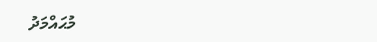މުޙައްމަދު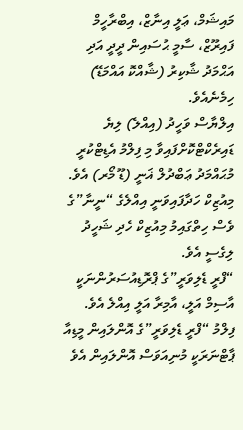މައިޝަމް، ޢަލީ އިނާޒް، އިބްރާހީމް ފައިރޫޒް، ސާމީ ޙުސައިން ދީދީ އަދި އަޙްމަދު ޝާކިރު (ޝާއްކޮ އައްމަޑޭ) ހިމެނެއެވެ.
އިލްޔާސް ވަހީދު (އިއްލެ) ލިޔެ ޑައިރެކްޓްކޮށްފައިވާ މި ފިލްމު އެޑިޓްކުރީ މުޙައްމަދު ޢަބްދުލް ޣަނީ (ޑޫ މޯރ) އެވެ. މިއުޒިކް ހަދާފައިވަނީ އިއްލެގެ “ނީނާ”ގެ ވެސް ހިތްގައިމު މިއުޒިކް ހެދި ޝަހީދު ލިގެސީ އެވެ.
“ފްރީ ޑެލިވަރީ”ގެ ޕްރޮޑިއުސަރުންނަކީ އާސިމް އަލީ، އާމިރާ އަލީ އިއްލެ އެވެ.
ފިލްމު “ފްރީ ޑެލިވަރީ”ގެ އޮންލައިން މީޑިއާ ޕާޓްނަރަކީ މުނިއަވަސް އޮންލައިން އެވެ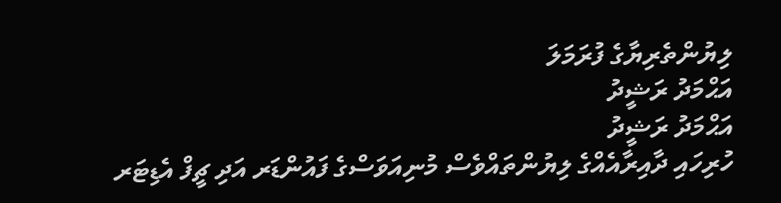ލިޔުންތެރިޔާގެ ފުރަމަލަ
އަޙްމަދު ރަޝީދު
އަޙްމަދު ރަޝީދު
ހުރިހައި ދާއިރާއެއްގެ ލިޔުންތައްވެސް މުނިއަވަސްގެ ފައުންޑަރ އަދި ޗީފް އެޑިޓަރ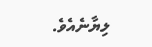ލިޔާނެއެވެ.